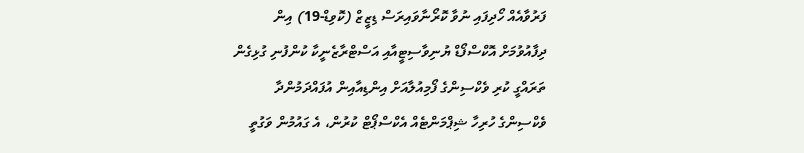ފަރުވާއެއް ހޯދިފައި ނުވާ ކޮރޯނާވައިރަސް ޑިޒީޒް (ކޮވިޑް-19) އިން ދިފާއުވުމަށް އޮކްސްފޯޑް ޔުނިވާސިޓީއާއި އަސްޓްރާޒެނީކާ ކުންފުނި ގުޅިގެން ތަރައްގީ ކުރި ވެކްސިންގެ ފޯމިއުލާއަށް އިންޑިއާއިން އުފައްދަމުންދާ ވެކްސިންގެ ހުރިހާ ޝިޕްމަންޓެއް އެކްސްޕޯޓް ކުރުން، އެ ގައުމުން ވަގުތީ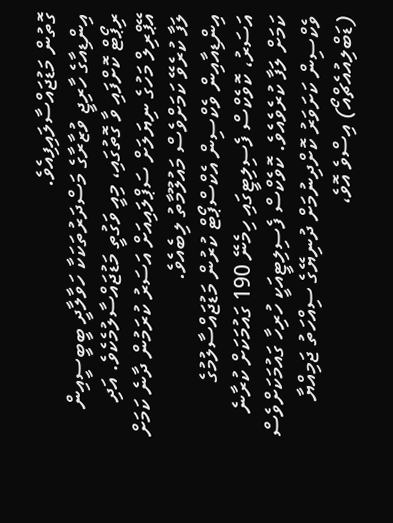ގޮތުން މަޑުޖައްސާލައިފިއެވެ.
އިންޑިއާގެ ހާރިޖީ ވުޒާރާގެ މަސްދަރުތަކަކާ ހަވާލާދީ ބީބީސީއިން ރިޕޯޓް ކޮށްފައި ވާ ގޮތުގައި، މިއީ ވަގުތީ މަޑުޖައްސާލުމެކެވެ. އަދި އޭޕްރިލް މަހުގެ ނިޔަލަށް ސަޕްލައިއަށް އަސަރު ކުރަމުން ދާނެ ކަމަށް ލަފާ ކުރެވޭ ކަމަށްވެސް މައުލޫމާތު ލިބެއެވެ.
އިންޑިއާއިން ވެކްސިން އެކްސްޕޯޓް ކުރުން މަޑުޖައްސާލުމުގެ އަސަރު، ކޮވެކްސް ފެސިލިޓީގައި ހިމެނޭ 190 ގައުމަކަށް ކުރާނެ ކަމަށް ލަފާ ކުރެވެއެވެ. ކޮވެކްސް ފެސިލިޓީއަކީ ހުރިހާ ގައުމަކަށްވެސް ވެކްސިން ކަށަވަރު ކޮށްދިނުމަށް ދުނިޔޭގެ ސިއްހަތު ޖަމިއްޔާ (ޑަބްލިއުއެޗްއޯ) އިސްވެ އޮވެ،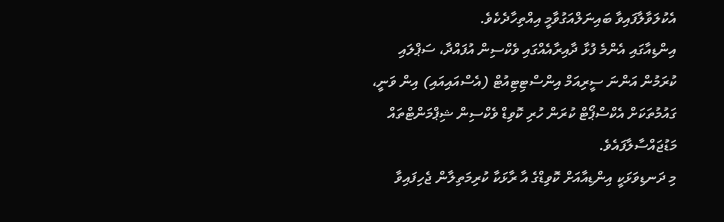އެކުލަވާލާފައިވާ ބައިނަލްއަގުވާމީ އިއްތިހާދެކެވެ.
އިންޑިއާގައި އެންމެ ފުޅާ ދާއިރާއެއްގައި ވެކްސިން އުފައްދާ، ސަޕްލައި ކުރަމުން އަންނަ ސީރިއަމް އިންސްޓިޓިއުޓް (އެސްއައިއައި) އިން ވަނީ، ގައުމުތަކަށް އެކްސްޕޯޓް ކުރަން ހުރި ކޮވިޑް ވެކްސިން ޝިޕްމަންޓްތައް މަޑުޖައްސާލާފައެވެ.
މި ދަނޑިވަޅަކީ އިންޑިއާއަށް ކޮވިޑްގެ އާ ރާޅަކާ ކުރިމަތިލާން ޖެހިފައިވާ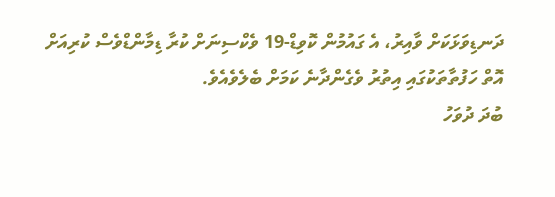ދަނޑިވަޅަކަށް ވާއިރު، އެ ގައުމުން ކޮވިޑް-19 ވެކްސިނަށް ކުރާ ޑިމާންޑްވެސް ކުރިއަށް އޮތް ހަފުތާތަކުގައި އިތުރު ވެގެންދާނެ ކަމަށް ބެލެވެއެވެ.
ބުދަ ދުވަހު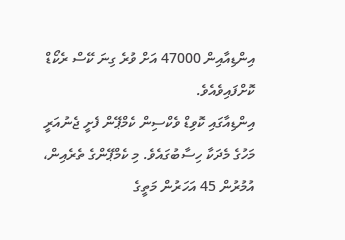އިންޑިއާއިން 47000 އަށް ވުރެ ގިނަ ކޭސް ރެކޯޑް ކޮށްފައިވެއެވެ.
އިންޑިއާގައި ކޮވިޑް ވެކްސިން ކެމްޕޭން ފެށީ ޖެނުއަރީ މަހުގެ މެދަކާ ހިސާބުގައެވެ. މި ކެމްޕޭންގެ ތެރެއިން، އުމުރުން 45 އަހަރުން މަތީގެ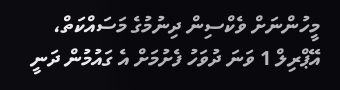މީހުންނަށް ވެކްސިން ދިނުމުގެ މަސައްކަތް، އޭޕްރިލް 1 ވަނަ ދުވަހު ފެށުމަށް އެ ގައުމުން ދަނީ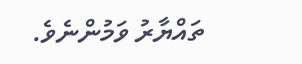ތައްޔާރު ވަމުންނެވެ.